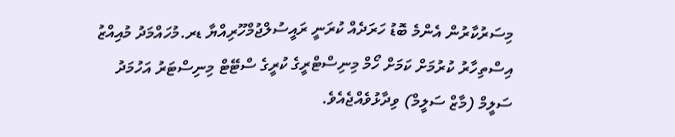މިސަރުކާރުން އެންމެ ބޮޑު ހަރަދެއް ކުރަނީ ރައީސުލްޖުމްހޫރިއްޔާ ޑރ.މުހައްމަދު މުއިއްޒު އިސްތިހާރު ކުރުމަށް ކަމަށް ހޯމް މިނިސްޓްރީގެ ކުރީގެ ސްޓޭޓް މިނިސްޓަރު އަހުމަދު ސަލީމް (މާޒް ސަލީމް) ވިދާޅުވެއްޖެއެވެ.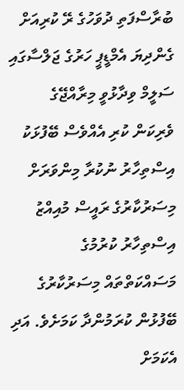ބުރާސްފަތި ދުވަހުގެ ރޭ ކުރިއަށް ގެންދިޔަ އެމްޑީޕީ ހަރުގެ ޖަލްސާގައި ސަލީމް ވިދާޅުވީ މިރާއްޖޭގެ ވެރިކަން ކުރި އެއްވެސް ބޭފުޅަކު އިސްތިހާރު ނުކުރާ މިންވަރަށް މިސަރުކާރުގެ ރައީސް މުއިއްޒު އިސްތިހާރު ކުރުމުގެ މަސައްކަތްތައް މިސަރުކާރުގެ ބޭފުޅުން ކުރަމުންދާ ކަމަށެވެ. އަދި އެކަމަށް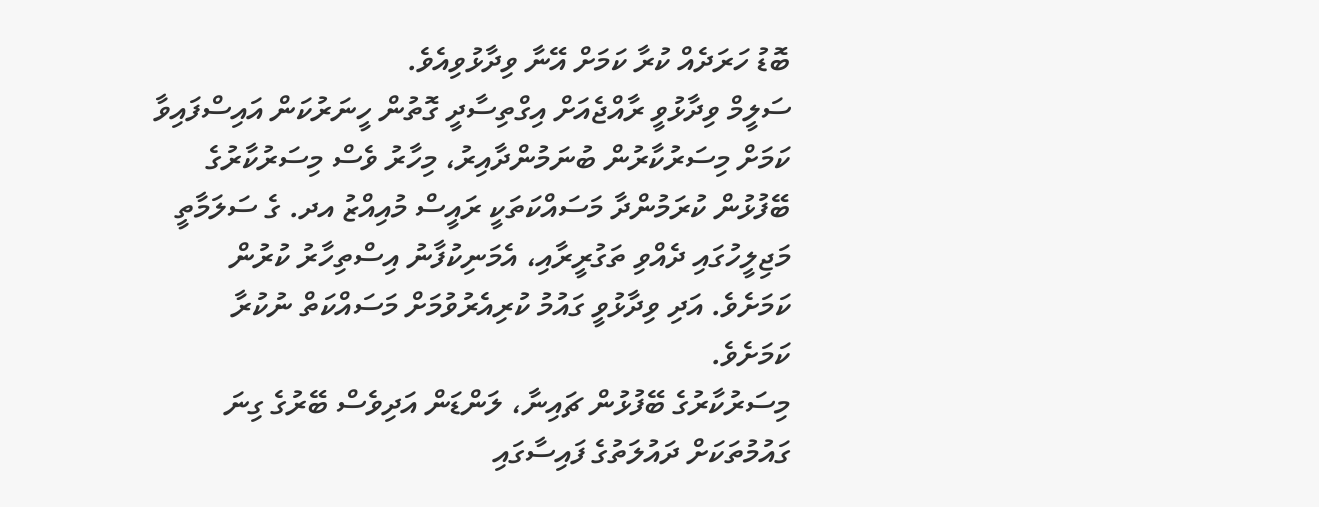ބޮޑު ހަރަދެއް ކުރާ ކަމަށް އޭނާ ވިދާޅުވިއެވެ.
ސަލީމް ވިދާޅުވީ ރާއްޖެއަށް އިގްތިސާދީ ގޮތުން ހީނަރުކަން އައިސްފައިވާ ކަމަށް މިސަރުކާރުން ބުނަމުންދާއިރު، މިހާރު ވެސް މިސަރުކާރުގެ ބޭފުޅުން ކުރަމުންދާ މަސައްކަތަކީ ރައީސް މުއިއްޒު އދ. ގެ ސަލަމާތީ މަޖިލީހުގައި ދެއްވި ތަގުރީރާއި، އެމަނިކުފާނު އިސްތިހާރު ކުރުން ކަމަށެވެ. އަދި ވިދާޅުވީ ގައުމު ކުރިއެރުވުމަށް މަސައްކަތް ނުކުރާ ކަމަށެވެ.
މިސަރުކާރުގެ ބޭފުޅުން ޗައިނާ، ލަންޑަން އަދިވެސް ބޭރުގެ ގިނަ ގައުމުތަކަށް ދައުލަތުގެ ފައިސާގައި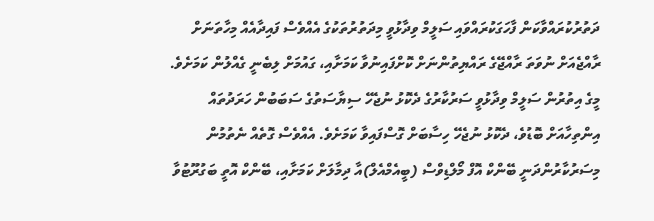ދަތުރުކުރައްވާކަން ފާހަގަކުރައްވައި ސަލީމް ވިދާޅުވީ މިދަތުރުތަކުގެ އެއްވެސް ފައިދާއެއް މިހާތަނަށް ރާއްޖެއަށް ނުވަތަ ރާއްޖޭގެ ރައްޔިތުންނަށް ކޮށްފައިނުވާ ކަމަށާއި، ގައުމަށް ލިބެނީ ގެއްލުން ކަމަށެވެ.
މީގެ އިތުރުން ސަލީމް ވިދާޅުވީ ސަރުކާރުގެ ދެކޮޅު ނުޖެހޭ ސިޔާސަތުގެ ސަބަބުން ހަރަދުތައް އިންތިހާއަށް ބޮޑުވެ، ދެކޮޅު ނުޖެހޭ ހިސާބަށް ގޮސްފައިވާ ކަމަށެވެ. އެއްވެސް ގޮތެއް ނެތުމުން މިސަރުކާރުންދަނީ ބޭންކް އޮފް މޯލްޑިވްސް (ބީއެމްއެލް)އާ ދިމާލަށް ކަމަށާއި، ބޭންކް އޮތީ ބަގުރޫޓުވާ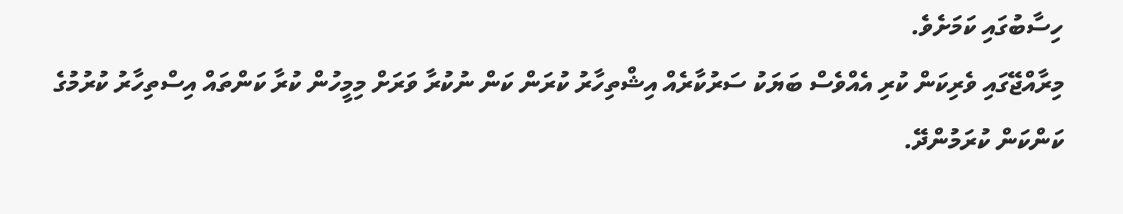ހިސާބުގައި ކަމަށެވެ.
މިރާއްޖޭގައި ވެރިކަން ކުރި އެއްވެސް ބަޔަކު ސަރުކާރެއް އިޝްތިހާރު ކުރަން ކަން ނުކުރާ ވަރަށް މިމީހުން ކުރާ ކަންތައް އިސްތިހާރު ކުރުމުގެ ކަންކަން ކުރަމުންދޭ.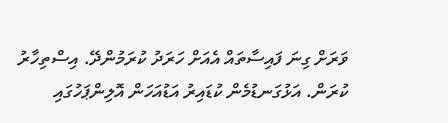ވަރަށް ގިނަ ފައިސާތައް އެއަށް ހަރަދު ކުރަމުންދޭ. އިސްތިހާރު ކުރަން. އަޅުގަނޑުމެން ކުޑައިރު އަޑުއަހަން އޮލިންޕަހުގައި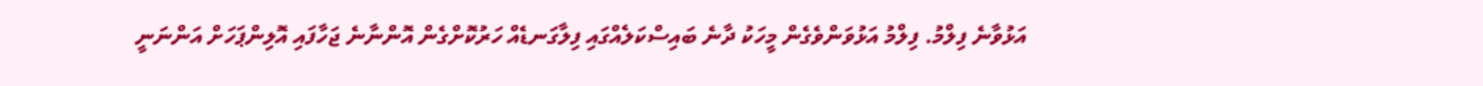އަޅުވާނެ ފިލްމު. ފިލްމު އަޅުވަންވެގެން މީހަކު ދާނެ ބައިސްކަލެއްގައި ފިލާގަނޑެއް ހަރުކޮށްގެން އޮންނާނެ ޖަހާފައި އޮލިންޕަހަށް އަންނަނީ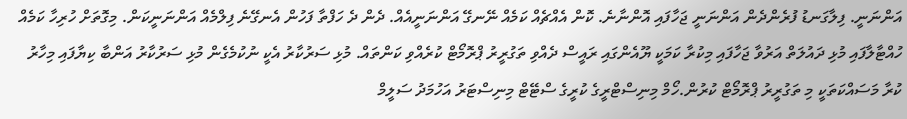އަންނަނީ. ފިލާގަނޑު ފުރެންދެން އަންނަނީ ޖަހާފައި އޮންނާނެ. ކޮން އެއްޗެއް ކަމެއް ނޭނގޭ އަންނަނީއެއް. ދެން ދެ ހަފްތާ ފަހުން އެނގޭނެ ފިލްމެއް އަންނަނީކަން. މިގޮތަށް ހުރިހާ ކަމެއް ހުއްޓާލާފައި މުޅި ދައުލަތް އަރުވާ ޖަހާފައި މިކުރާ ކަމަކީ ޔޫއެންގައި ރައީސް ދެއްވި ތަގުރީރު ޕްރޮމޯޓް ކުރެއްވި ކަންތައް. މުޅި ސަރުކާރު އެކީ ނުކުމެގެން މުޅި ސަރުކާރު އަންބާ ކިޔާފައި މިހާރު ކުރާ މަސައްކަތަކީ މި ތަގުރީރު ޕްރޮމޯޓް ކުރުން.ހޯމް މިނިސްޓްރީގެ ކުރީގެ ސްޓޭޓް މިނިސްޓަރު އަހުމަދު ސަލީމް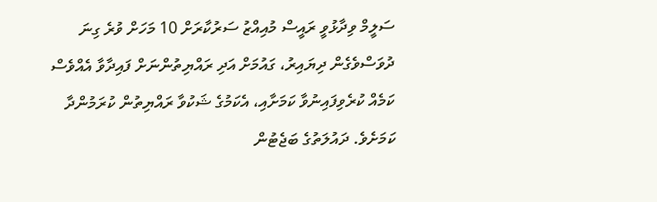ސަލީމް ވިދާޅުވީ ރައީސް މުއިއްޒު ސަރުކާރަށް 10 މަހަށް ވުރެ ގިނަ ދުވަސްވެގެން ދިޔައިރު، ގައުމަށް އަދި ރައްޔިތުންނަށް ފައިދާވާ އެއްވެސް ކަމެއް ކުރެވިފައިނުވާ ކަމަށާއި، އެކަމުގެ ޝަކުވާ ރައްޔިތުން ކުރަމުންދާ ކަމަށެވެ. ދައުލަތުގެ ބަޖެޓުން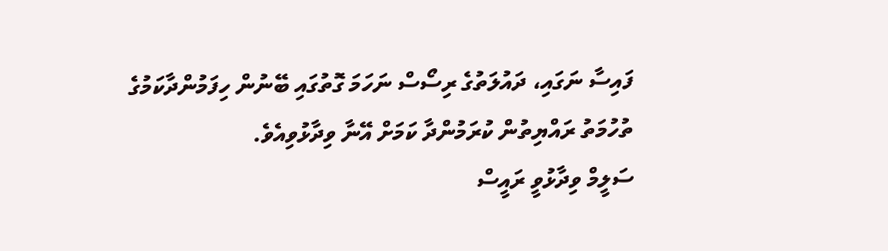ފައިސާ ނަގައި، ދައުލަތުގެ ރިސޯސް ނަހަމަ ގޮތުގައި ބޭނުން ހިފަމުންދާކަމުގެ ތުހުމަތު ރައްޔިތުން ކުރަމުންދާ ކަމަށް އޭނާ ވިދާޅުވިއެވެ.
ސަލީމް ވިދާޅުވީ ރައީސް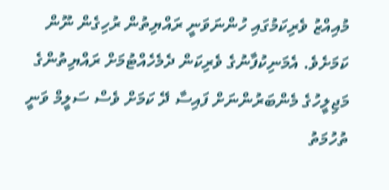މުއިއްޒު ވެރިކަމުގައި ހުންނަވަނީ ރައްޔިތުން ރުހިގެން ނޫން ކަމަށެވެ. އެމަނިކުފާނުގެ ވެރިކަން ދެމެހެއްޓުމަށް ރައްޔިތުންގެ މަޖިލީހުގެ މެންބަރުންނަށް ފައިސާ ދޭ ކަމަށް ވެސް ސަލީމް ވަނީ ތުހުމަތު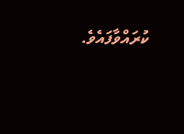ކުރައްވާފައެވެ.